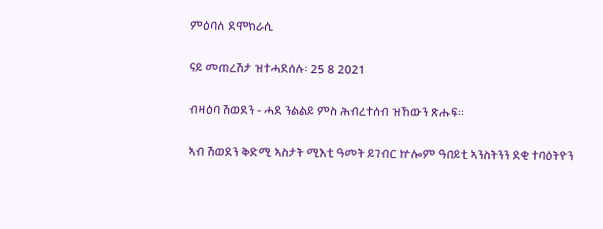ምዕባለ ደሞክራሲ

ናይ መጠረሽታ ዝተሓደሰሉ፡ 25 8 2021

ብዛዕባ ሽወደን - ሓደ ንልልይ ምስ ሕብረተሰብ ዝኸውን ጽሑፍ።

ኣብ ሽወደን ቅድሚ ኣስታት ሚእቲ ዓመት ይገብር ኵሎም ዓበይቲ ኣንስትንን ደቂ ተባዕትዮን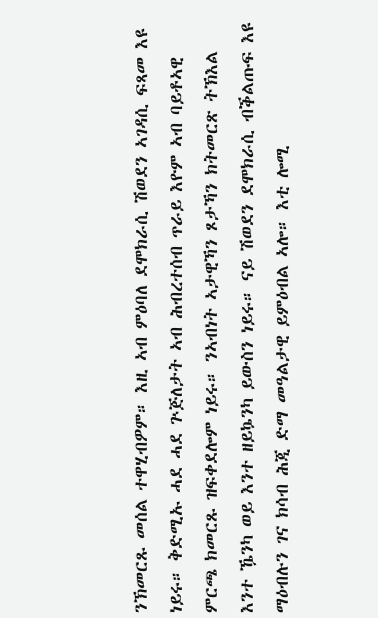ንኽመርጹ መሰል ተዋሂብዎም። እዚ ኣብ ምዕባለ ደሞክራሲ ሽወደን ኣገዳሲ ፍጻመ እዩ ነይሩ። ቅድሚኡ ሓደ ሓደ ጕጅለታት ኣብ ሕብረተሰብ ጥራይ እዮም ኣብ ባይቶኣዊ ምርጫ ክመርጹ ዝፍቀደሎም ነይሩ። ንኣብነት ኣታዊኻን ጾታኻን ክትመርጽ ትኽእል እንተ ዄንካ ወይ እንተ ዘይኴንካ ይውስን ነይሩ። ናይ ሽወደን ደሞክራሲ ብቕልጡፍ እዩ ማዕብሉን ገና ክሳብ ሕጂ ድማ መዓልታዊ ይምዕብል ኣሎ። እቲ ሎሚ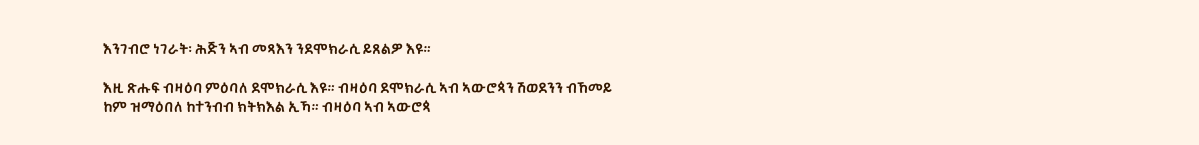እንገብሮ ነገራት፡ ሕጅን ኣብ መጻእን ንደሞክራሲ ይጸልዎ እዩ።

እዚ ጽሑፍ ብዛዕባ ምዕባለ ደሞክራሲ እዩ። ብዛዕባ ደሞክራሲ ኣብ ኣውሮጳን ሽወደንን ብኸመይ ከም ዝማዕበለ ከተንብብ ክትክእል ኢኻ። ብዛዕባ ኣብ ኣውሮጳ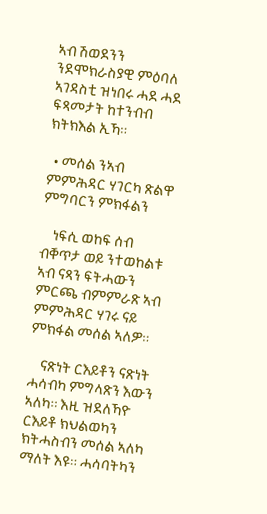ኣብ ሽወደንን ንደሞክራስያዊ ምዕባለ ኣገዳስቲ ዝነበሩ ሓደ ሓደ ፍጻመታት ከተንብብ ክትክእል ኢኻ።

  • መሰል ንኣብ ምምሕዳር ሃገርካ ጽልዋ ምግባርን ምክፋልን

    ነፍሲ ወከፍ ሰብ ብቐጥታ ወይ ንተወከልቱ ኣብ ናጻን ፍትሓውን ምርጫ ብምምራጽ ኣብ ምምሕዳር ሃገሩ ናይ ምክፋል መሰል ኣለዎ።

    ናጽነት ርእይቶን ናጽነት ሓሳብካ ምግላጽን እውን ኣለካ። እዚ ዝደለኻዮ ርእይቶ ክህልወካን ክትሓስብን መሰል ኣለካ ማለት እዩ። ሓሳባትካን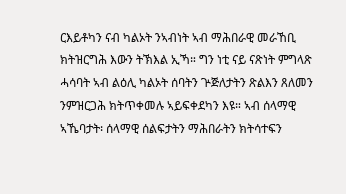ርእይቶካን ናብ ካልኦት ንኣብነት ኣብ ማሕበራዊ መራኸቢ ክትዝርግሕ እውን ትኽእል ኢኻ። ግን ነቲ ናይ ናጽነት ምግላጽ ሓሳባት ኣብ ልዕሊ ካልኦት ሰባትን ጕጅለታትን ጽልእን ጸለመን ንምዝርጋሕ ክትጥቀመሉ ኣይፍቀደካን እዩ። ኣብ ሰላማዊ ኣኼባታት፡ ሰላማዊ ሰልፍታትን ማሕበራትን ክትሳተፍን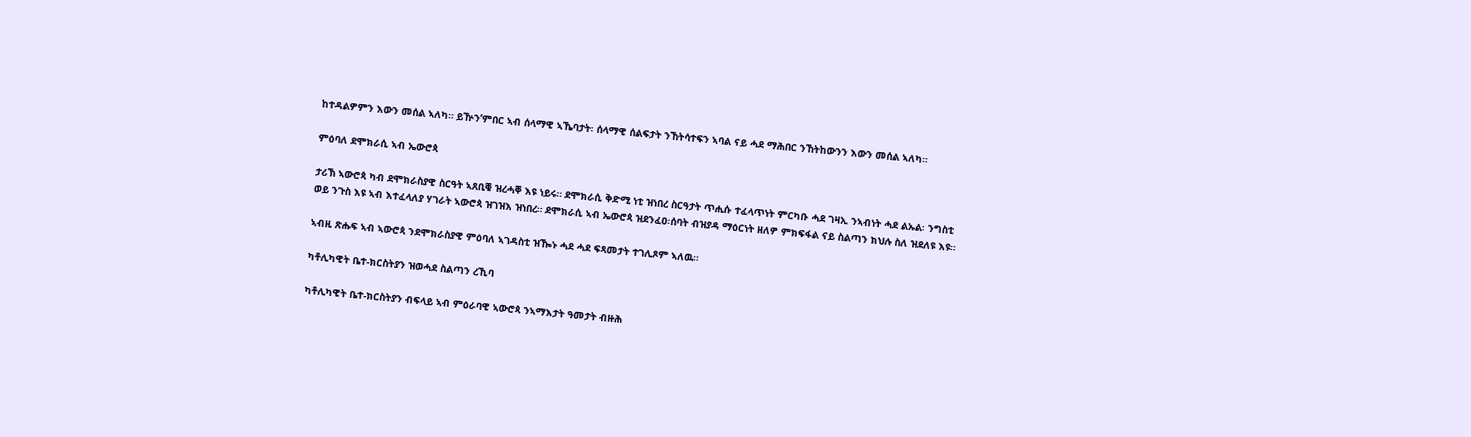ከተዳልዎምን እውን መሰል ኣለካ። ይዅን’ምበር ኣብ ሰላማዊ ኣኼባታት፡ ሰላማዊ ሰልፍታት ንኸትሳተፍን ኣባል ናይ ሓደ ማሕበር ንኸትከውንን እውን መሰል ኣለካ።

ምዕባለ ደሞክራሲ ኣብ ኤውሮጳ

ታሪኽ ኣውሮጳ ካብ ደሞክራስያዊ ስርዓት ኣጸቢቑ ዝረሓቐ እዩ ነይሩ። ደሞክራሲ ቅድሚ ነቲ ዝነበረ ስርዓታት ጥሒሱ ተፈላጥነት ምርካቡ ሓደ ገዛኢ ንኣብነት ሓደ ልኡል፡ ንግስቲ ወይ ንጉስ እዩ ኣብ እተፈላለያ ሃገራት ኣውሮጳ ዝገዝእ ዝነበረ። ደሞክራሲ ኣብ ኤውሮጳ ዝደንፈዐ፡ሰባት ብዝያዳ ማዕርነት ዘለዎ ምክፍፋል ናይ ስልጣን ክህሉ ስለ ዝደለዩ እዩ።

ኣብዚ ጽሑፍ ኣብ ኣውሮጳ ንደሞክራስያዊ ምዕባለ ኣገዳስቲ ዝዀኑ ሓደ ሓደ ፍጻመታት ተገሊጾም ኣለዉ።

ካቶሊካዊት ቤተ-ክርስትያን ዝወሓደ ስልጣን ረኺባ

ካቶሊካዊት ቤተ-ክርስትያን ብፍላይ ኣብ ምዕራባዊ ኣውሮጳ ንኣማእታት ዓመታት ብዙሕ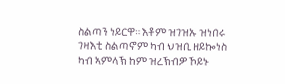ስልጣን ነይርዋ። እቶም ዝገዝኡ ዝነበሩ ገዛእቲ ስልጣኖም ካብ ህዝቢ ዘይኰነስ ካብ ኣምላኽ ከም ዝረኽብዎ ኾይኑ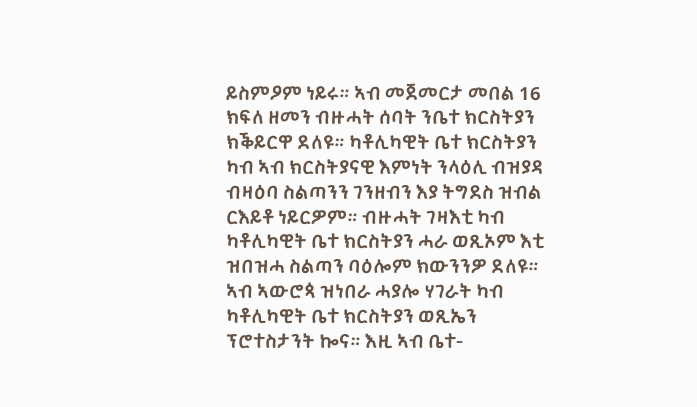ይስምዖም ነይሩ። ኣብ መጀመርታ መበል 16 ክፍለ ዘመን ብዙሓት ሰባት ንቤተ ክርስትያን ክቕይርዋ ደለዩ። ካቶሊካዊት ቤተ ክርስትያን ካብ ኣብ ክርስትያናዊ እምነት ንላዕሊ ብዝያዳ ብዛዕባ ስልጣንን ገንዘብን እያ ትግደስ ዝብል ርእይቶ ነይርዎም። ብዙሓት ገዛእቲ ካብ ካቶሊካዊት ቤተ ክርስትያን ሓራ ወጺኦም እቲ ዝበዝሓ ስልጣን ባዕሎም ክውንንዎ ደለዩ። ኣብ ኣውሮጳ ዝነበራ ሓያሎ ሃገራት ካብ ካቶሊካዊት ቤተ ክርስትያን ወጺኤን ፕሮተስታንት ኰና። እዚ ኣብ ቤተ-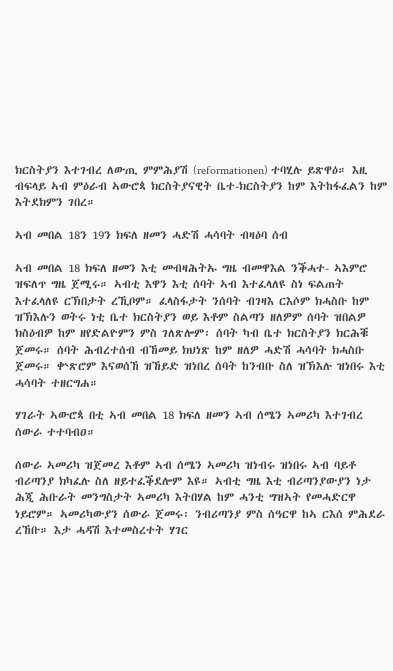ክርስትያን እተገብረ ለውጢ ምምሕያሽ (reformationen) ተባሂሉ ይጽዋዕ። እዚ ብፍላይ ኣብ ምዕራብ ኣውሮጳ ክርስትያናዊት ቤተ-ክርስትያን ከም እትከፋፈልን ከም እትደክምን ገበረ።

ኣብ መበል 18ን 19ን ክፍለ ዘመን ሓድሽ ሓሳባት ብዛዕባ ሰብ

ኣብ መበል 18 ክፍለ ዘመን እቲ መብዛሕትኡ ግዜ ብመዋእል ንቕሓተ- ኣእምሮ ዝፍለጥ ግዜ ጀሚሩ። ኣብቲ እዋን እቲ ሰባት ኣብ እተፈላለዩ ስነ ፍልጠት እተፈላለዩ ርኽበታት ረኺቦም። ፈላስፋታት ንሰባት ብገዛእ ርእሶም ክሓስቡ ከም ዝኽእሉን ወትሩ ነቲ ቤተ ክርስትያን ወይ እቶም ስልጣን ዘለዎም ሰባት ዝበልዎ ክስዕብዎ ከም ዘየድልዮምን ምስ ገለጽሎም፡ ሰባት ካብ ቤተ ክርስትያን ክርሕቑ ጀመሩ። ሰባት ሕብረተሰብ ብኸመይ ክህነጽ ከም ዘለዎ ሓድሽ ሓሳባት ክሓስቡ ጀመሩ። ቍጽሮም እናወሰኸ ዝኸይድ ዝነበረ ሰባት ከንብቡ ስለ ዝኽእሉ ዝነበሩ እቲ ሓሳባት ተዘርግሐ።

ሃገራት ኣውሮጳ በቲ ኣብ መበል 18 ክፍለ ዘመን ኣብ ሰሜን ኣመሪካ እተገብረ ሰውራ ተተባብዐ።

ሰውራ ኣመሪካ ዝጀመረ እቶም ኣብ ሰሜን ኣመሪካ ዝነብሩ ዝነበሩ ኣብ ባይቶ ብሪጣንያ ክካፈሉ ስለ ዘይተፈቕደሎም እዩ። ኣብቲ ግዜ እቲ ብሪጣንያውያን ነታ ሕጂ ሕቡራት መንግስታት ኣመሪካ እትበሃል ከም ሓንቲ ግዝኣት የመሓድርዋ ነይሮም። ኣመሪካውያን ሰውራ ጀመሩ፡ ንብሪጣንያ ምስ ሰዓርዋ ከኣ ርእሰ ምሕደራ ረኸቡ። እታ ሓዳሽ እተመስረተት ሃገር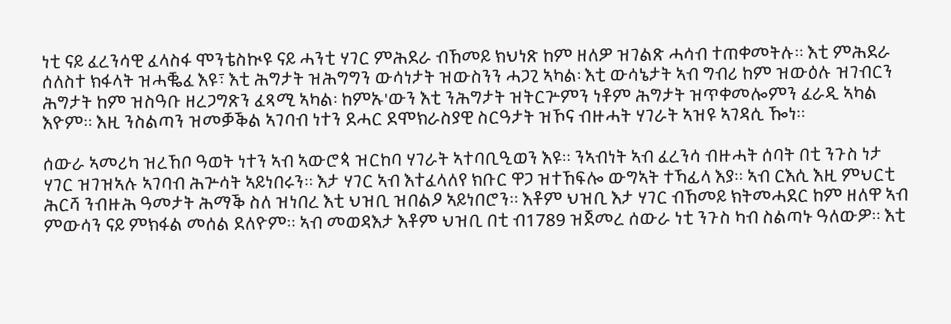ነቲ ናይ ፈረንሳዊ ፈላስፋ ሞንቴስኲዩ ናይ ሓንቲ ሃገር ምሕደራ ብኸመይ ክህነጽ ከም ዘለዎ ዝገልጽ ሓሳብ ተጠቀመትሉ። እቲ ምሕደራ ሰለስተ ክፋላት ዝሓቘፈ እዩ፣ እቲ ሕግታት ዝሕግግን ውሳነታት ዝውስንን ሓጋጊ ኣካል፡ እቲ ውሳኔታት ኣብ ግብሪ ከም ዝውዕሉ ዝገብርን ሕግታት ከም ዝስዓቡ ዘረጋግጽን ፈጻሚ ኣካል፡ ከምኡ'ውን እቲ ንሕግታት ዝትርጕምን ነቶም ሕግታት ዝጥቀመሎምን ፈራዲ ኣካል እዮም። እዚ ንስልጣን ዝመቓቕል ኣገባብ ነተን ደሓር ደሞክራስያዊ ስርዓታት ዝኾና ብዙሓት ሃገራት ኣዝዩ ኣገዳሲ ዀነ።

ሰውራ ኣመሪካ ዝረኸቦ ዓወት ነተን ኣብ ኣውሮጳ ዝርከባ ሃገራት ኣተባቢዒወን እዩ። ንኣብነት ኣብ ፈረንሳ ብዙሓት ሰባት በቲ ንጉስ ነታ ሃገር ዝገዝኣሉ ኣገባብ ሕጕሳት ኣይነበሩን። እታ ሃገር ኣብ እተፈላለየ ክቡር ዋጋ ዝተኸፍሎ ውግኣት ተኻፊላ እያ። ኣብ ርእሲ እዚ ምህርቲ ሕርሻ ንብዙሕ ዓመታት ሕማቕ ስለ ዝነበረ እቲ ህዝቢ ዝበልዖ ኣይነበሮን። እቶም ህዝቢ እታ ሃገር ብኸመይ ክትመሓደር ከም ዘለዋ ኣብ ምውሳን ናይ ምክፋል መሰል ደለዮም። ኣብ መወዳእታ እቶም ህዝቢ በቲ ብ1789 ዝጀመረ ሰውራ ነቲ ንጉስ ካብ ስልጣኑ ዓለውዎ። እቲ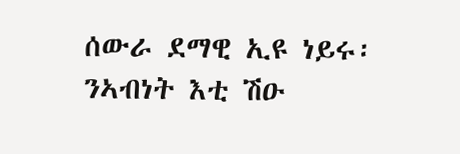ሰውራ ደማዊ ኢዩ ነይሩ፡ ንኣብነት እቲ ሽዑ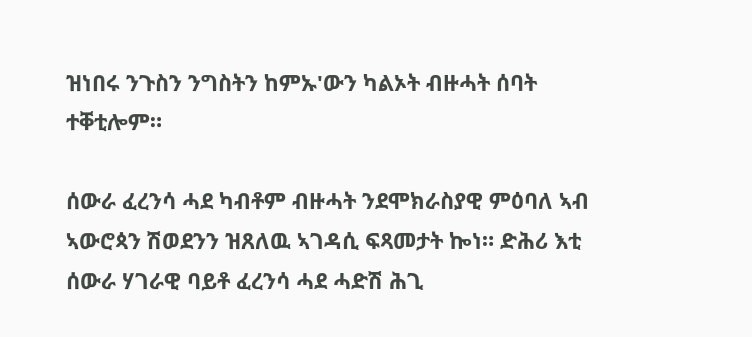ዝነበሩ ንጉስን ንግስትን ከምኡ'ውን ካልኦት ብዙሓት ሰባት ተቐቲሎም።

ሰውራ ፈረንሳ ሓደ ካብቶም ብዙሓት ንደሞክራስያዊ ምዕባለ ኣብ ኣውሮጳን ሽወደንን ዝጸለዉ ኣገዳሲ ፍጻመታት ኰነ። ድሕሪ እቲ ሰውራ ሃገራዊ ባይቶ ፈረንሳ ሓደ ሓድሽ ሕጊ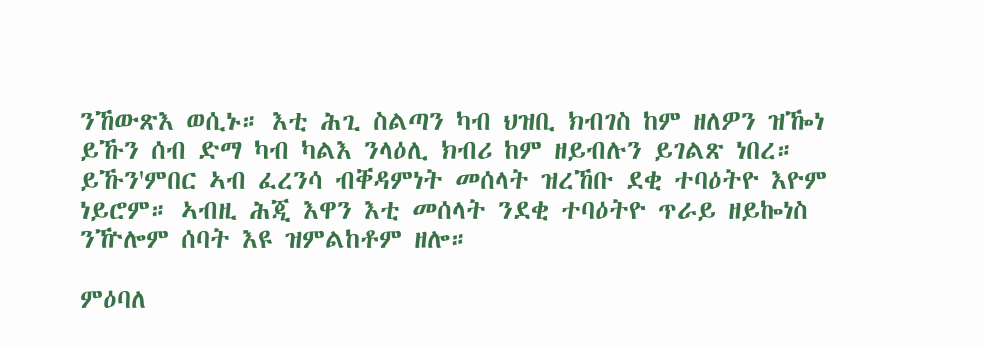ንኸውጽእ ወሲኑ። እቲ ሕጊ ስልጣን ካብ ህዝቢ ክብገስ ከም ዘለዎን ዝዀነ ይኹን ሰብ ድማ ካብ ካልእ ንላዕሊ ክብሪ ከም ዘይብሉን ይገልጽ ነበረ። ይኹን'ምበር ኣብ ፈረንሳ ብቐዳምነት መሰላት ዝረኸቡ ደቂ ተባዕትዮ እዮም ነይሮም። ኣብዚ ሕጂ እዋን እቲ መሰላት ንደቂ ተባዕትዮ ጥራይ ዘይኰነስ ንዅሎም ሰባት እዩ ዝምልከቶም ዘሎ።

ምዕባለ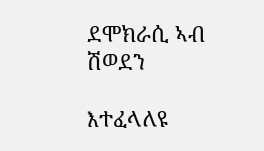ደሞክራሲ ኣብ ሽወደን

እተፈላለዩ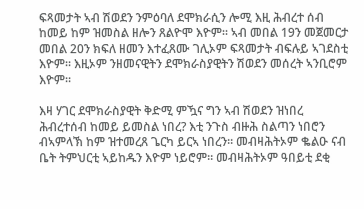ፍጻመታት ኣብ ሽወደን ንምዕባለ ደሞክራሲን ሎሚ እዚ ሕብረተ ሰብ ከመይ ከም ዝመስል ዘሎን ጸልዮሞ እዮም። ኣብ መበል 19ን መጀመርታ መበል 20ን ክፍለ ዘመን እተፈጸሙ ገሊኦም ፍጻመታት ብፍሉይ ኣገደስቲ እዮም። እዚኦም ንዘመናዊትን ደሞክራስያዊትን ሽወደን መሰረት ኣንቢሮም እዮም።

እዛ ሃገር ደሞክራስያዊት ቅድሚ ምዃና ግን ኣብ ሽወደን ዝነበረ ሕብረተሰብ ከመይ ይመስል ነበረ? እቲ ንጉስ ብዙሕ ስልጣን ነበሮን ብኣምላኽ ከም ዝተመረጸ ጌርካ ይርኣ ነበረን። መብዛሕትኦም ቈልዑ ናብ ቤት ትምህርቲ ኣይከዱን እዮም ነይሮም። መብዛሕትኦም ዓበይቲ ደቂ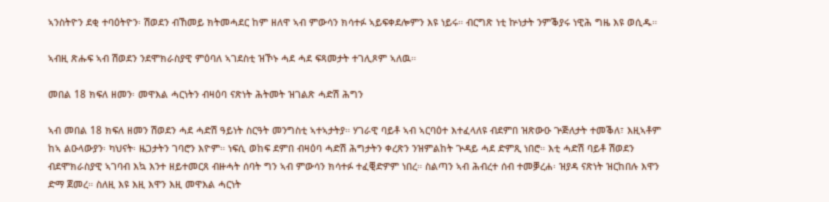ኣንስትዮን ደቂ ተባዕትዮን፡ ሽወደን ብኸመይ ክትመሓደር ከም ዘለዋ ኣብ ምውሳን ክሳተፉ ኣይፍቀደሎምን እዩ ነይሩ። ብርግጽ ነቲ ኵነታት ንምቕያሩ ነዊሕ ግዜ እዩ ወሲዱ።

ኣብዚ ጽሑፍ ኣብ ሽወደን ንደሞክራስያዊ ምዕባለ ኣገደስቲ ዝኾኑ ሓደ ሓደ ፍጻመታት ተገሊጾም ኣለዉ።

መበል 18 ክፍለ ዘመን፡ መዋእል ሓርነትን ብዛዕባ ናጽነት ሕትመት ዝገልጽ ሓድሽ ሕግን

ኣብ መበል 18 ክፍለ ዘመን ሽወደን ሓደ ሓድሽ ዓይነት ስርዓት መንግስቲ ኣተኣታትያ። ሃገራዊ ባይቶ ኣብ ኣርባዕተ እተፈላለዩ ብደምበ ዝጽውዑ ጕጅለታት ተመቕለ፣ እዚኣቶም ከኣ ልዑላውያን፡ ካህናት፡ ዜጋታትን ገባሮን እዮም። ነፍሲ ወከፍ ደምበ ብዛዕባ ሓድሽ ሕግታትን ቀረጽን ንዝምልከት ጕዳይ ሓደ ድምጺ ነበሮ። እቲ ሓድሽ ባይቶ ሽወደን ብደሞክራስያዊ ኣገባብ እኳ እንተ ዘይተመርጸ ብዙሓት ሰባት ግን ኣብ ምውሳን ክሳተፉ ተፈቒድዎም ነበረ። ስልጣን ኣብ ሕብረተ ሰብ ተመቓረሐ፡ ዝያዳ ናጽነት ዝርከበሉ እዋን ድማ ጀመረ። ስለዚ እዩ እዚ እዋን እዚ መዋእል ሓርነት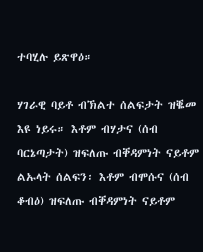ተባሂሉ ይጽዋዕ።

ሃገራዊ ባይቶ ብኽልተ ሰልፍታት ዝቘመ እዩ ነይሩ። እቶም ብሃታና (ሰብ ባርኔጣታት) ዝፍለጡ ብቐዳምነት ናይቶም ልኡላት ሰልፍን፡ እቶም ብሞሱና (ሰብ ቆብዕ) ዝፍለጡ ብቐዳምነት ናይቶም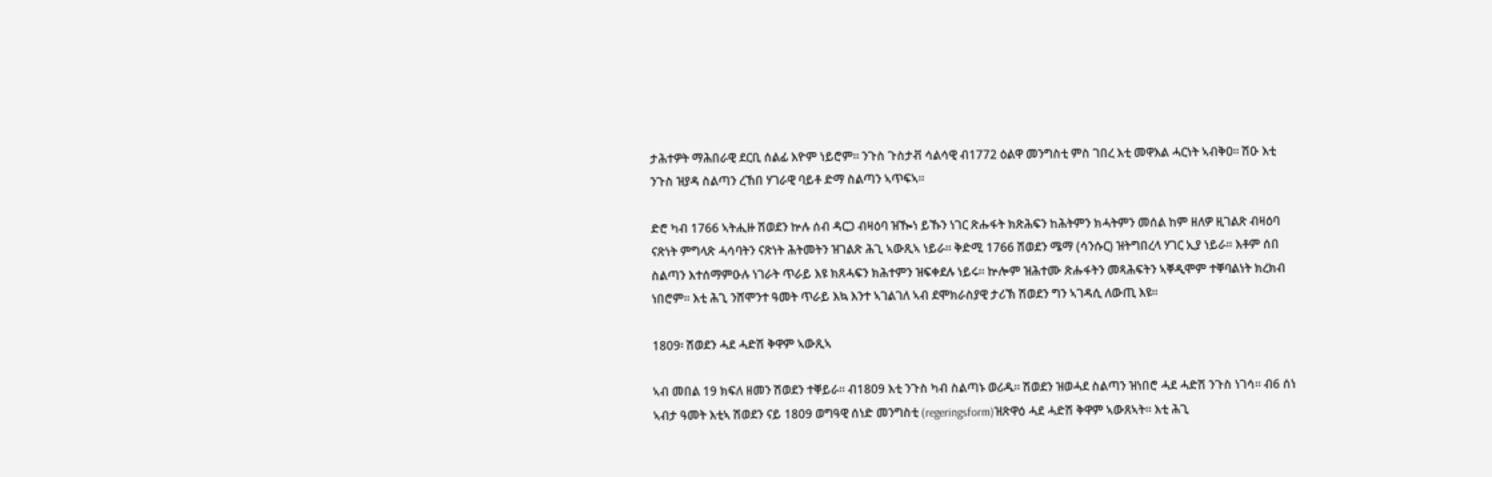ታሕተዎት ማሕበራዊ ደርቢ ሰልፊ እዮም ነይሮም። ንጉስ ጉስታቭ ሳልሳዊ ብ1772 ዕልዋ መንግስቲ ምስ ገበረ እቲ መዋእል ሓርነት ኣብቅዐ። ሽዑ እቲ ንጉስ ዝያዳ ስልጣን ረኸበ ሃገራዊ ባይቶ ድማ ስልጣን ኣጥፍኣ።

ድሮ ካብ 1766 ኣትሒዙ ሽወደን ኵሉ ሰብ ዳርጋ ብዛዕባ ዝዀነ ይኹን ነገር ጽሑፋት ክጽሕፍን ከሕትምን ክሓትምን መሰል ከም ዘለዎ ዚገልጽ ብዛዕባ ናጽነት ምግላጽ ሓሳባትን ናጽነት ሕትመትን ዝገልጽ ሕጊ ኣውጺኣ ነይራ። ቅድሚ 1766 ሽወደን ሜማ (ሳንሱር) ዝትግበረላ ሃገር ኢያ ነይራ። እቶም ሰበ ስልጣን እተሰማምዑሉ ነገራት ጥራይ እዩ ክጸሓፍን ክሕተምን ዝፍቀደሉ ነይሩ። ኵሎም ዝሕተሙ ጽሑፋትን መጻሕፍትን ኣቐዲሞም ተቐባልነት ክረክብ ነበሮም። እቲ ሕጊ ንሸሞንተ ዓመት ጥራይ እኳ እንተ ኣገልገለ ኣብ ደሞክራስያዊ ታሪኽ ሽወደን ግን ኣገዳሲ ለውጢ እዩ።

1809፡ ሽወደን ሓደ ሓድሽ ቅዋም ኣውጺኣ

ኣብ መበል 19 ክፍለ ዘመን ሽወደን ተቐይራ። ብ1809 እቲ ንጉስ ካብ ስልጣኑ ወሪዱ። ሽወደን ዝወሓደ ስልጣን ዝነበሮ ሓደ ሓድሽ ንጉስ ነገሳ። ብ6 ሰነ ኣብታ ዓመት እቲኣ ሽወደን ናይ 1809 ወግዓዊ ሰነድ መንግስቲ (regeringsform)ዝጽዋዕ ሓደ ሓድሽ ቅዋም ኣውጸኣት። እቲ ሕጊ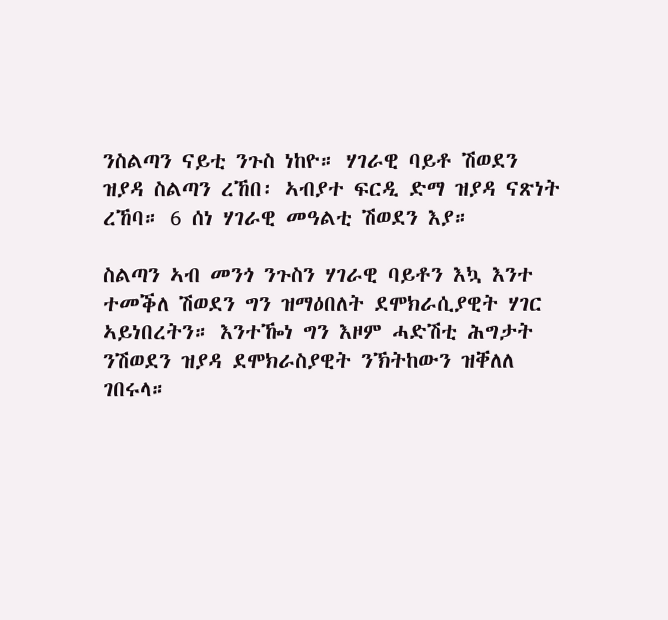ንስልጣን ናይቲ ንጉስ ነከዮ። ሃገራዊ ባይቶ ሽወደን ዝያዳ ስልጣን ረኸበ፡ ኣብያተ ፍርዲ ድማ ዝያዳ ናጽነት ረኸባ። 6 ሰነ ሃገራዊ መዓልቲ ሽወደን እያ።

ስልጣን ኣብ መንጎ ንጉስን ሃገራዊ ባይቶን እኳ እንተ ተመቕለ ሽወደን ግን ዝማዕበለት ደሞክራሲያዊት ሃገር ኣይነበረትን። እንተዀነ ግን እዞም ሓድሽቲ ሕግታት ንሽወደን ዝያዳ ደሞክራስያዊት ንኽትከውን ዝቐለለ ገበሩላ።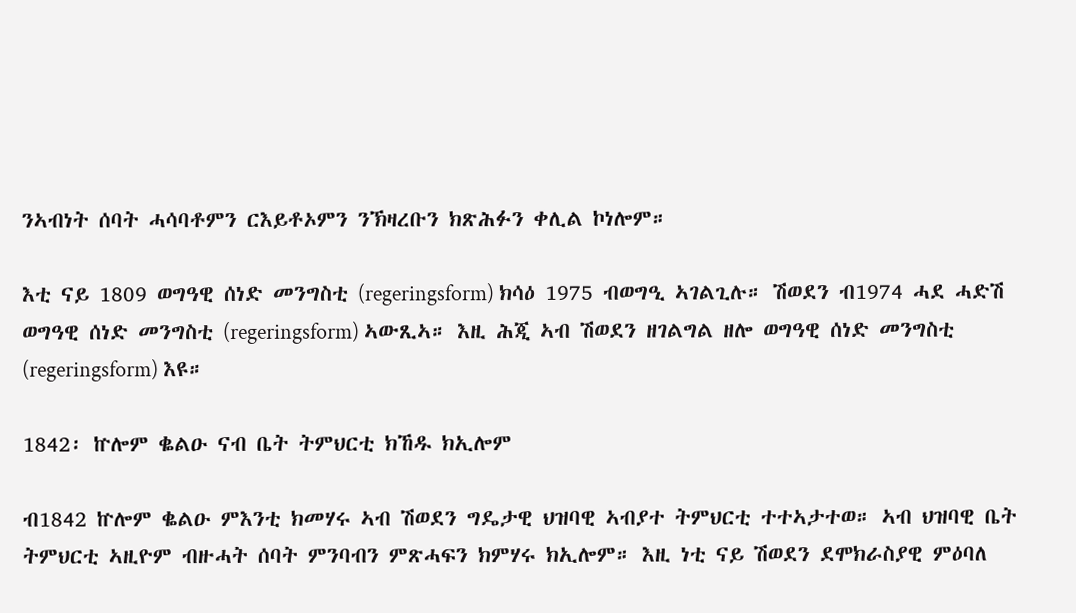ንኣብነት ሰባት ሓሳባቶምን ርእይቶኦምን ንኽዛረቡን ክጽሕፉን ቀሊል ኮነሎም።

እቲ ናይ 1809 ወግዓዊ ሰነድ መንግስቲ (regeringsform) ክሳዕ 1975 ብወግዒ ኣገልጊሉ። ሽወደን ብ1974 ሓደ ሓድሽ ወግዓዊ ሰነድ መንግስቲ (regeringsform) ኣውጺኣ። እዚ ሕጂ ኣብ ሽወደን ዘገልግል ዘሎ ወግዓዊ ሰነድ መንግስቲ (regeringsform) እዩ።

1842፡ ኵሎም ቈልዑ ናብ ቤት ትምህርቲ ክኸዱ ክኢሎም

ብ1842 ኵሎም ቈልዑ ምእንቲ ክመሃሩ ኣብ ሽወደን ግዴታዊ ህዝባዊ ኣብያተ ትምህርቲ ተተኣታተወ። ኣብ ህዝባዊ ቤት ትምህርቲ ኣዚዮም ብዙሓት ሰባት ምንባብን ምጽሓፍን ክምሃሩ ክኢሎም። እዚ ነቲ ናይ ሽወደን ደሞክራስያዊ ምዕባለ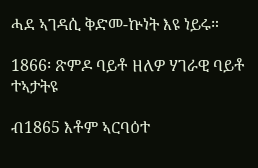ሓደ ኣገዳሲ ቅድመ-ኵነት እዩ ነይሩ።

1866፡ ጽምዶ ባይቶ ዘለዎ ሃገራዊ ባይቶ ተኣታትዩ

ብ1865 እቶም ኣርባዕተ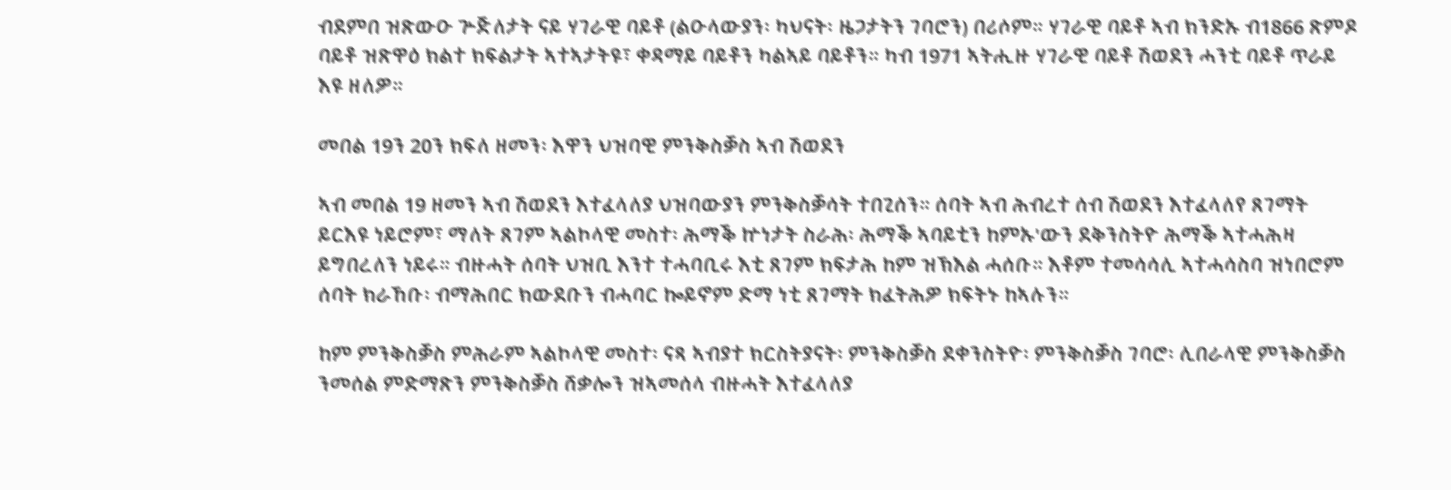ብደምበ ዝጽውዑ ጕጅለታት ናይ ሃገራዊ ባይቶ (ልዑላውያን፡ ካህናት፡ ዜጋታትን ገባሮን) በሪሶም። ሃገራዊ ባይቶ ኣብ ክንድኡ ብ1866 ጽምዶ ባይቶ ዝጽዋዕ ክልተ ክፍልታት ኣተኣታትዩ፣ ቀዳማይ ባይቶን ካልኣይ ባይቶን። ካብ 1971 ኣትሒዙ ሃገራዊ ባይቶ ሽወደን ሓንቲ ባይቶ ጥራይ እዩ ዘለዎ።

መበል 19ን 20ን ክፍለ ዘመን፡ እዋን ህዝባዊ ምንቅስቓስ ኣብ ሽወደን

ኣብ መበል 19 ዘመን ኣብ ሽወደን እተፈላለያ ህዝባውያን ምንቅስቓሳት ተበጊሰን። ሰባት ኣብ ሕብረተ ሰብ ሽወደን እተፈላለየ ጸገማት ይርእዩ ነይሮም፣ ማለት ጸገም ኣልኮላዊ መስተ፡ ሕማቕ ኵነታት ስራሕ፡ ሕማቕ ኣባይቲን ከምኡ'ውን ደቅንስትዮ ሕማቕ ኣተሓሕዛ ይግበረለን ነይሩ። ብዙሓት ሰባት ህዝቢ እንተ ተሓባቢሩ እቲ ጸገም ክፍታሕ ከም ዝኽእል ሓሰቡ። እቶም ተመሳሳሊ ኣተሓሳስባ ዝነበሮም ሰባት ክራኸቡ፡ ብማሕበር ክውደቡን ብሓባር ኰይኖም ድማ ነቲ ጸገማት ክፈትሕዎ ክፍትኑ ከኣሉን።

ከም ምንቅስቓስ ምሕራም ኣልኮላዊ መስተ፡ ናጻ ኣብያተ ክርስትያናት፡ ምንቅስቓስ ደቀንስትዮ፡ ምንቅስቓስ ገባሮ፡ ሊበራላዊ ምንቅስቓስ ንመሰል ምድማጽን ምንቅስቓስ ሸቃሎን ዝኣመሰላ ብዙሓት እተፈላለያ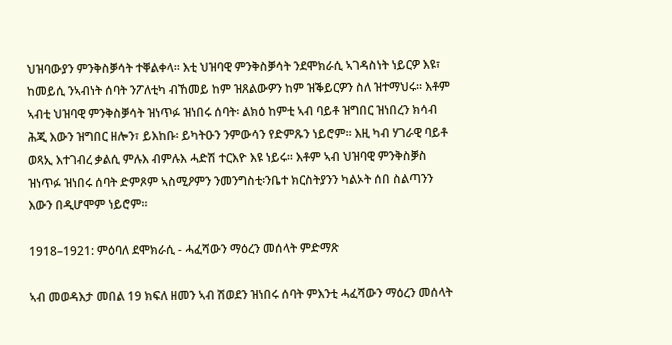ህዝባውያን ምንቅስቓሳት ተቐልቀላ። እቲ ህዝባዊ ምንቅስቓሳት ንደሞክራሲ ኣገዳስነት ነይርዎ እዩ፣ ከመይሲ ንኣብነት ሰባት ንፖለቲካ ብኸመይ ከም ዝጸልውዎን ከም ዝቕይርዎን ስለ ዝተማህሩ። እቶም ኣብቲ ህዝባዊ ምንቅስቓሳት ዝነጥፉ ዝነበሩ ሰባት፡ ልክዕ ከምቲ ኣብ ባይቶ ዝግበር ዝነበረን ክሳብ ሕጂ እውን ዝግበር ዘሎን፣ ይእከቡ፡ ይካትዑን ንምውሳን የድምጹን ነይሮም። እዚ ካብ ሃገራዊ ባይቶ ወጻኢ እተገብረ ቃልሲ ምሉእ ብምሉእ ሓድሽ ተርእዮ እዩ ነይሩ። እቶም ኣብ ህዝባዊ ምንቅስቓስ ዝነጥፉ ዝነበሩ ሰባት ድምጾም ኣስሚዖምን ንመንግስቲ፡ንቤተ ክርስትያንን ካልኦት ሰበ ስልጣንን እውን በዲሆሞም ነይሮም።

1918–1921: ምዕባለ ደሞክራሲ - ሓፈሻውን ማዕረን መሰላት ምድማጽ

ኣብ መወዳእታ መበል 19 ክፍለ ዘመን ኣብ ሽወደን ዝነበሩ ሰባት ምእንቲ ሓፈሻውን ማዕረን መሰላት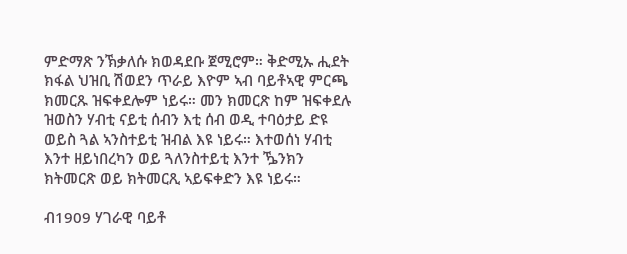ምድማጽ ንኽቃለሱ ክወዳደቡ ጀሚሮም። ቅድሚኡ ሒደት ክፋል ህዝቢ ሽወደን ጥራይ እዮም ኣብ ባይቶኣዊ ምርጫ ክመርጹ ዝፍቀደሎም ነይሩ። መን ክመርጽ ከም ዝፍቀደሉ ዝወስን ሃብቲ ናይቲ ሰብን እቲ ሰብ ወዲ ተባዕታይ ድዩ ወይስ ጓል ኣንስተይቲ ዝብል እዩ ነይሩ። እተወሰነ ሃብቲ እንተ ዘይነበረካን ወይ ጓለንስተይቲ እንተ ዄንክን ክትመርጽ ወይ ክትመርጺ ኣይፍቀድን እዩ ነይሩ።

ብ1909 ሃገራዊ ባይቶ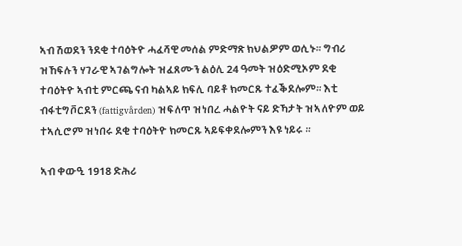ኣብ ሽወደን ንደቂ ተባዕትዮ ሓፈሻዊ መሰል ምድማጽ ክህልዎም ወሲኑ። ግብሪ ዝኸፍሉን ሃገራዊ ኣገልግሎት ዝፈጸሙን ልዕሊ 24 ዓመት ዝዕድሚኦም ደቂ ተባዕትዮ ኣብቲ ምርጫ ናብ ካልኣይ ክፍሊ ባይቶ ክመርጹ ተፈቕደሎም። እቲ ብፋቲግቮርደን (fattigvården) ዝፍለጥ ዝነበረ ሓልዮት ናይ ድኻታት ዝኣለዮም ወይ ተኣሲሮም ዝነበሩ ደቂ ተባዕትዮ ክመርጹ ኣይፍቀደሎምን እዩ ነይሩ ።

ኣብ ቀውዒ 1918 ድሕሪ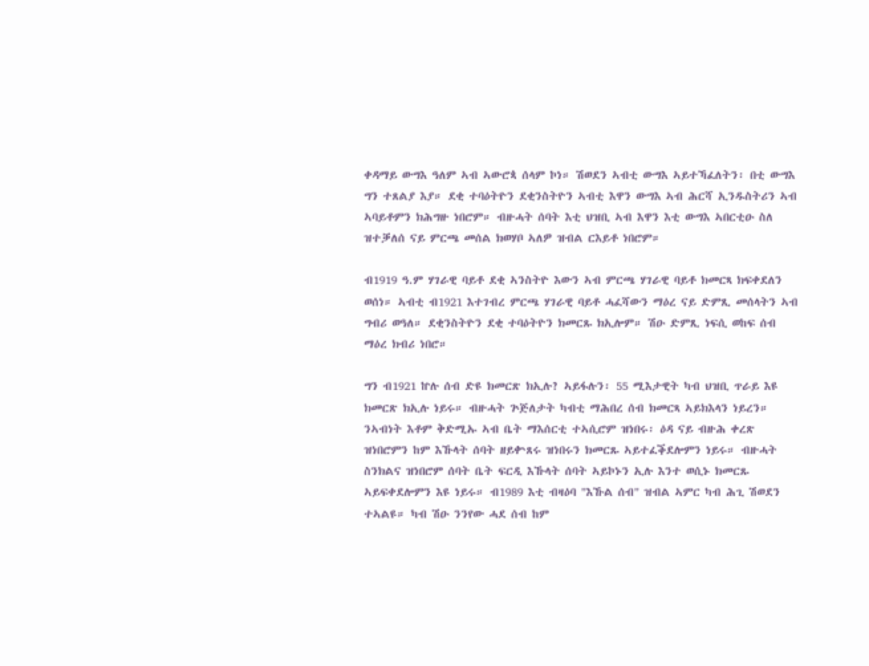ቀዳማይ ውግእ ዓለም ኣብ ኣውሮጳ ሰላም ኮነ። ሽወደን ኣብቲ ውግእ ኣይተኻፈለትን፡ በቲ ውግእ ግን ተጸልያ እያ። ደቂ ተባዕትዮን ደቂንስትዮን ኣብቲ እዋን ውግእ ኣብ ሕርሻ ኢንዱስትሪን ኣብ ኣባይቶምን ክሕግዙ ነበሮም። ብዙሓት ሰባት እቲ ህዝቢ ኣብ እዋን እቲ ውግእ ኣበርቲዑ ስለ ዝተቓለሰ ናይ ምርጫ መሰል ክወሃቦ ኣለዎ ዝብል ርእይቶ ነበሮም።

ብ1919 ዓ.ም ሃገራዊ ባይቶ ደቂ ኣንስትዮ እውን ኣብ ምርጫ ሃገራዊ ባይቶ ክመርጻ ክፍቀደለን ወሰነ። ኣብቲ ብ1921 እተገብረ ምርጫ ሃገራዊ ባይቶ ሓፈሻውን ማዕረ ናይ ድምጺ መሰላትን ኣብ ግብሪ ወዓለ። ደቂንስትዮን ደቂ ተባዕትዮን ክመርጹ ክኢሎም። ሽዑ ድምጺ ነፍሲ ወከፍ ሰብ ማዕረ ክብሪ ነበሮ።

ግን ብ1921 ኵሉ ሰብ ድዩ ክመርጽ ክኢሉ? ኣይፋሉን፡ 55 ሚእታዊት ካብ ህዝቢ ጥራይ እዩ ክመርጽ ክኢሉ ነይሩ። ብዙሓት ጕጅለታት ካብቲ ማሕበረ ሰብ ክመርጻ ኣይክእላን ነይረን። ንኣብነት እቶም ቅድሚኡ ኣብ ቤት ማእሰርቲ ተኣሲሮም ዝነበሩ፡ ዕዳ ናይ ብዙሕ ቀረጽ ዝነበሮምን ከም እኹላት ሰባት ዘይቍጸሩ ዝነበሩን ክመርጹ ኣይተፈቕደሎምን ነይሩ። ብዙሓት ስንክልና ዝነበሮም ሰባት ቤት ፍርዲ እኹላት ሰባት ኣይኮኑን ኢሉ እንተ ወሲኑ ክመርጹ ኣይፍቀደሎምን እዩ ነይሩ። ብ1989 እቲ ብዛዕባ "እኹል ሰብ" ዝብል ኣምር ካብ ሕጊ ሽወደን ተኣልዩ። ካብ ሽዑ ንንየው ሓደ ሰብ ከም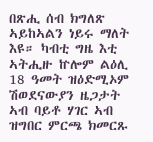በጽሒ ሰብ ክግለጽ ኣይከኣልን ነይሩ ማለት እዩ። ካብቲ ግዜ እቲ ኣትሒዙ ኵሎም ልዕሊ 18 ዓመት ዝዕድሚኦም ሽወደናውያን ዜጋታት ኣብ ባይቶ ሃገር ኣብ ዝግበር ምርጫ ክመርጹ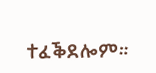ተፈቕደሎም።